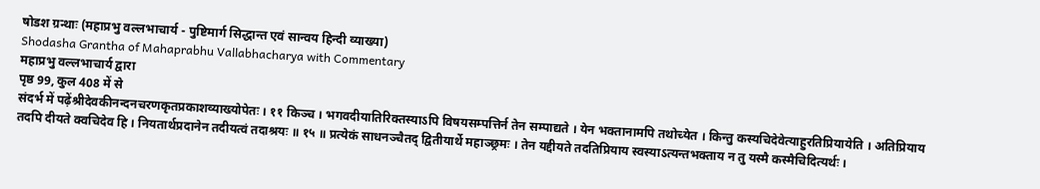षोडश ग्रन्थाः (महाप्रभु वल्लभाचार्य - पुष्टिमार्ग सिद्धान्त एवं सान्वय हिन्दी व्याख्या)
Shodasha Grantha of Mahaprabhu Vallabhacharya with Commentary
महाप्रभु वल्लभाचार्य द्वारा
पृष्ठ 99, कुल 408 में से
संदर्भ में पढ़ेंश्रीदेवकीनन्दनचरणकृतप्रकाशव्याख्योपेतः । ११ किञ्च । भगवदीयातिरिक्तस्याऽपि विषयसम्पत्तिर्न तेन सम्पाद्यते । येन भक्तानामपि तथोच्येत । किन्तु कस्यचिदेवेत्याहुरतिप्रियायेति । अतिप्रियाय तदपि दीयते क्वचिदेव हि । नियतार्थप्रदानेन तदीयत्वं तदाश्रयः ॥ १५ ॥ प्रत्येकं साधनञ्चैतद् द्वितीयार्थे महाञ्छ्रमः । तेन यद्दीयते तदतिप्रियाय स्वस्याऽत्यन्तभक्ताय न तु यस्मै कस्मैचिदित्यर्थः ।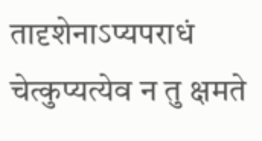तादृशेनाऽप्यपराधं चेत्कुप्यत्येव न तु क्षमते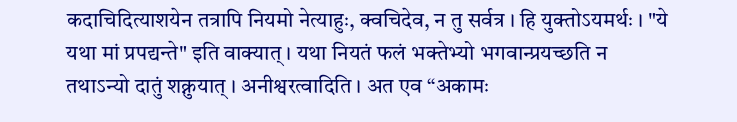कदाचिदित्याशयेन तत्रापि नियमो नेत्याहुः, क्वचिदेव, न तु सर्वत्र । हि युक्तोऽयमर्थः । "ये यथा मां प्रपद्यन्ते" इति वाक्यात् । यथा नियतं फलं भक्तेभ्यो भगवान्प्रयच्छति न तथाऽन्यो दातुं शक्नुयात् । अनीश्वरत्वादिति । अत एव “अकामः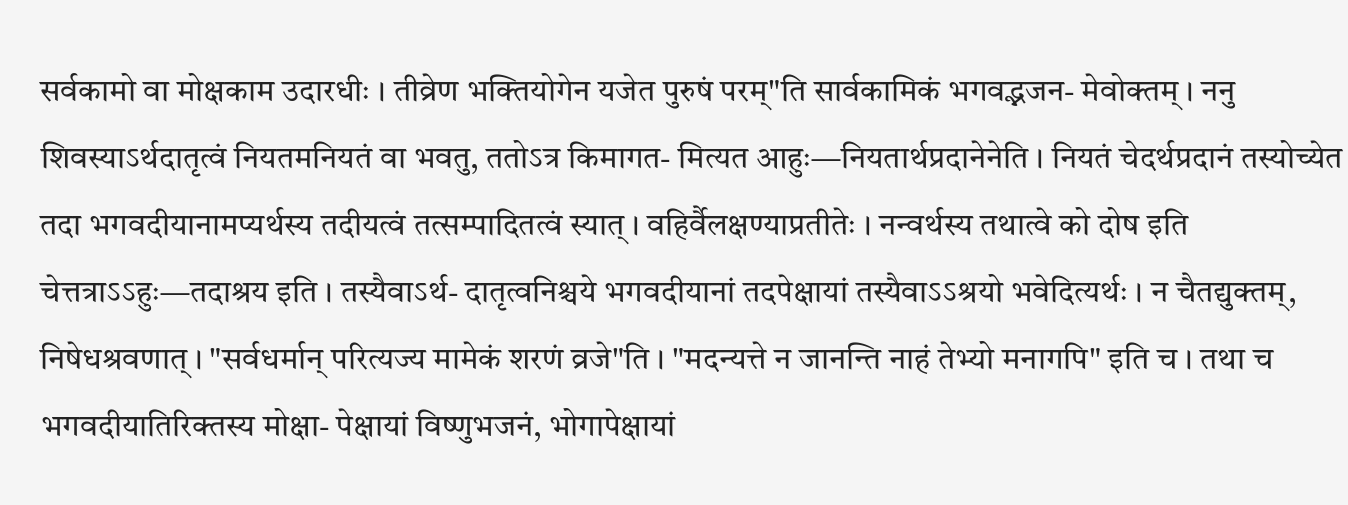सर्वकामो वा मोक्षकाम उदारधीः । तीव्रेण भक्तियोगेन यजेत पुरुषं परम्"ति सार्वकामिकं भगवद्भजन- मेवोक्तम् । ननु शिवस्याऽर्थदातृत्वं नियतमनियतं वा भवतु, ततोऽत्र किमागत- मित्यत आहुः—नियतार्थप्रदानेनेति । नियतं चेदर्थप्रदानं तस्योच्येत तदा भगवदीयानामप्यर्थस्य तदीयत्वं तत्सम्पादितत्वं स्यात् । वहिर्वैलक्षण्याप्रतीतेः । नन्वर्थस्य तथात्वे को दोष इति चेत्तत्राऽऽहुः—तदाश्रय इति । तस्यैवाऽर्थ- दातृत्वनिश्चये भगवदीयानां तदपेक्षायां तस्यैवाऽऽश्रयो भवेदित्यर्थः । न चैतद्युक्तम्, निषेधश्रवणात् । "सर्वधर्मान् परित्यज्य मामेकं शरणं व्रजे"ति । "मदन्यत्ते न जानन्ति नाहं तेभ्यो मनागपि" इति च । तथा च भगवदीयातिरिक्तस्य मोक्षा- पेक्षायां विष्णुभजनं, भोगापेक्षायां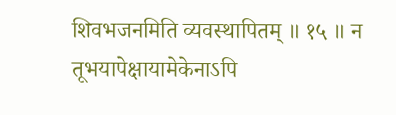शिवभजनमिति व्यवस्थापितम् ॥ १५ ॥ न तूभयापेक्षायामेकेनाऽपि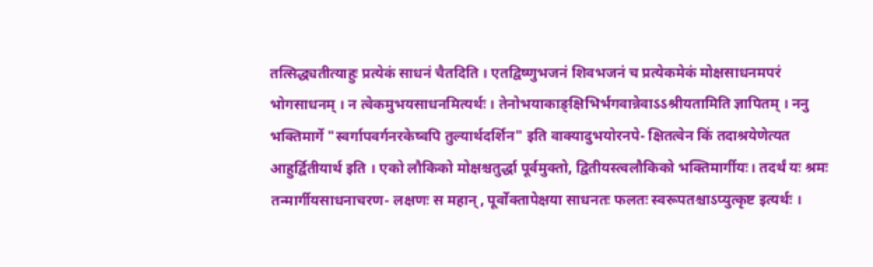तत्सिद्ध्यतीत्याहुः प्रत्येकं साधनं चैतदिति । एतद्विष्णुभजनं शिवभजनं च प्रत्येकमेकं मोक्षसाधनमपरं भोगसाधनम् । न त्वेकमुभयसाधनमित्यर्थः । तेनोभयाकाङ्क्षिभिर्भगवान्नेवाऽऽश्रीयतामिति ज्ञापितम् । ननु भक्तिमार्गे "स्वर्गापवर्गनरकेष्वपि तुल्यार्थदर्शिन" इति वाक्यादुभयोरनपे- क्षितत्वेन किं तदाश्रयेणेत्यत आहुर्द्वितीयार्थ इति । एको लौकिको मोक्षश्चतुर्द्धा पूर्वमुक्तो, द्वितीयस्त्वलौकिको भक्तिमार्गीयः। तदर्थं यः श्रमः तन्मार्गीयसाधनाचरण- लक्षणः स महान्, पूर्वोक्तापेक्षया साधनतः फलतः स्वरूपतश्चाऽप्युत्कृष्ट इत्यर्थः ।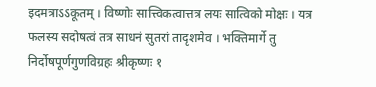इदमत्राऽऽकूतम् । विष्णोः सात्त्विकत्वात्तत्र लयः सात्विको मोक्षः । यत्र फलस्य सदोषत्वं तत्र साधनं सुतरां तादृशमेव । भक्तिमार्गे तु निर्दोषपूर्णगुणविग्रहः श्रीकृष्णः १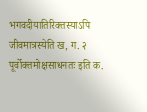भगवदीयातिरिक्तस्याऽपि जीवमात्रस्येति ख, ग. २ पूर्वोक्तमोक्षसाधनतः इति क.